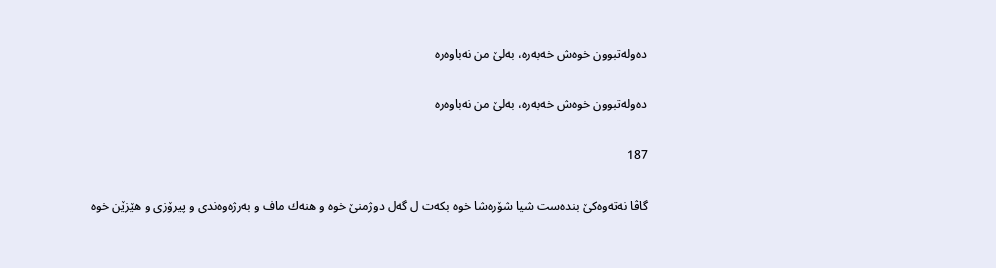ده‌وله‌تبوون خوه‌ش خه‌به‌ره‌، به‌لێ من نه‌باوه‌ره‌

ده‌وله‌تبوون خوه‌ش خه‌به‌ره‌، به‌لێ من نه‌باوه‌ره‌

187

گاڤا نه‌ته‌وه‌كێ بنده‌ست شیا شۆره‌شا خوه‌ بكه‌ت ل گه‌ل دوژمنێ خوه‌ و هنه‌ك ماف و به‌رژه‌وه‌ندی و پیرۆزی و هێزێن خوه‌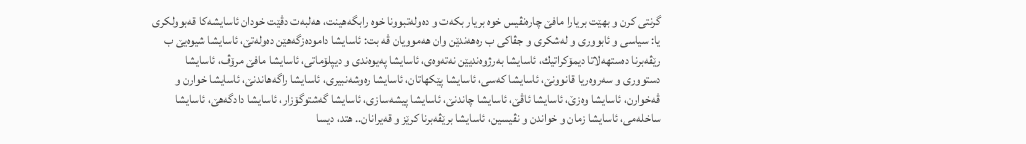گرنتی كرن و بهێت بریارا مافێ چاره‌نڤیس خوه‌ بریار بكه‌ت و ده‌وله‌تبوونا خوه‌ رابگه‌هینت، هه‌لبه‌ت دڤێت خودان ئاسایشه‌كا قه‌بوولكری یا: سیاسی و ئابووری و له‌شكری و جڤاكی ب ره‌هه‌ندێن وان هه‌موویان ڤه‌ بت: ئاسایشا داموده‌زگه‌هێن ده‌وله‌تێ، ئاسایشا شیوه‌یێ ب رێڤه‌برنا ده‌ستهه‌لاتا دیمۆكراتیك، ئاسایشا به‌رژوه‌ندیێن نه‌ته‌وه‌ی، ئاسایشا په‌یوه‌ندی و دیپلۆماتی، ئاسایشا مافێ مرۆڤ، ئاسایشا دستووری و سه‌روه‌ریا قانوونێ، ئاسایشا كه‌سی، ئاسایشا پێكهاتان، ئاسایشا ره‌وشه‌نبیری، ئاسایشا راگه‌هاندنێ، ئاسایشا خوارن و ڤه‌خوارن، ئاسایشا وه‌زێ، ئاسایشا ئاڤێ، ئاسایشا چاندنێ، ئاسایشا پیشه‌سازی، ئاسایشا گه‌شتوگۆزار، ئاسایشا دادگه‌هێ، ئاسایشا ساخله‌می، ئاسایشا زمان و خواندن و نڤیسین، ئاسایشا برێڤه‌برنا كرێز و قه‌یرانان.. هتد، دیسا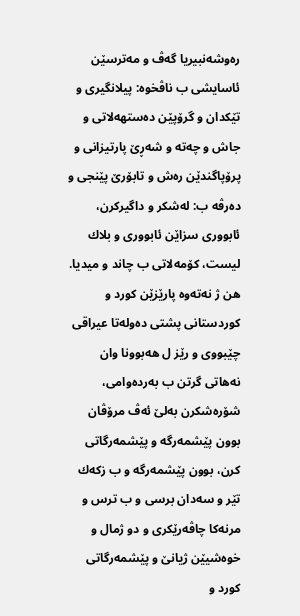ره‌وشه‌نبیریا گه‌ڤ و مه‌ترسێن ئاسایشی ب ناڤخوه‌: پیلانگیری و تێكدان و گرۆپێن ده‌ستهه‌لاتی و جاش و چه‌ته‌ و شه‌ڕێ پارتیزانی و پرۆپاگندێن ره‌ش و تابۆرێ پێنجی و ده‌رڤه‌ ب: له‌شكر و داگیركرن، ئابووری سزاێن ئابووری و بلاك لیست، كۆمه‌لاتی ب چاند و میدیا.
هن ژ نه‌ته‌وه‌ پارێزێن كورد و كوردستانی پشتی ده‌وله‌تا عیراقی چێبووی و رێز ل هه‌بوونا وان نه‌هاتی گرتن ب به‌رده‌وامی، شۆره‌شكرن به‌لێ ئه‌ڤ مرۆڤان بوون پێشمه‌رگه‌ و پێشمه‌رگاتی كرن، بوون پێشمه‌رگه‌ و ب زكه‌ك تێر و سه‌دان برسی و ب ترس و مرنه‌كا چاڤه‌رێكری و دو ژمال و خوه‌شیێن ژیانێ و پێشمه‌رگاتی كورد و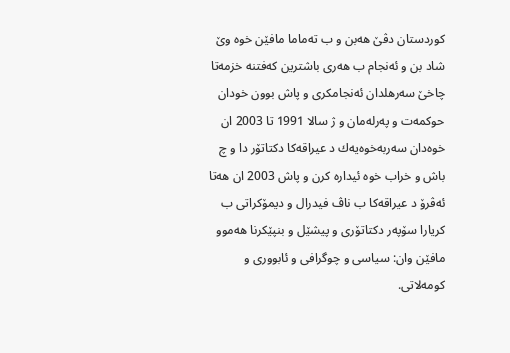كوردستان دڤێ هه‌بن و ب ته‌ماما مافێن خوه‌ وێ شاد بن و ئه‌نجام ب هه‌ری باشترین كه‌فتنه‌ خزمه‌تا چاخێ سه‌رهلدان ئه‌نجامكری و پاش بوون خودان حوكمه‌ت و په‌رله‌مان و ژ سالا 1991 تا 2003 ان خوه‌دان سه‌ربه‌خوه‌یه‌ك د عیراقه‌كا دكتاتۆر دا و چ باش و خراب خوه‌ ئیداره‌ كرن و پاش 2003 ان هه‌تا ئه‌ڤرۆ د عیراقه‌كا ب ناڤ فیدرال و دیمۆكراتی ب كریارا سۆپه‌ر دكتاتۆری و پیشێل و بنپێكرنا هه‌موو مافێن وان: سیاسی و چوگرافی و ئابووری و كومه‌لاتی.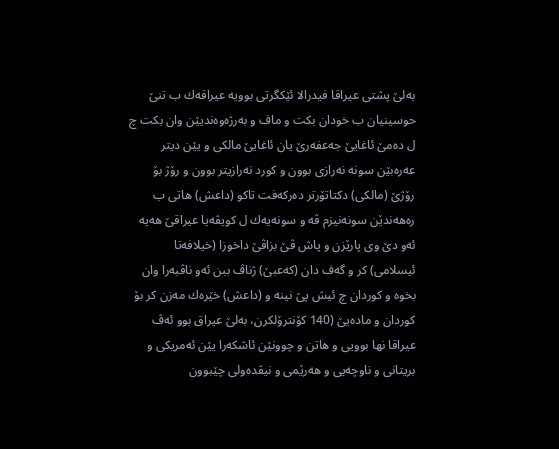به‌لێ پشتی عیراقا فیدرالا ئێكگرتی بوویه‌ عیراقه‌ك ب تنێ حوسینیان ب خودان بكت و ماف و به‌رژه‌وه‌ندیێن وان بكت چ ل ده‌مێ ئاغایێ جه‌عفه‌رێ یان ئاغایێ مالكی و یێن دیتر عه‌ره‌بێن سونه‌ نه‌رازی بوون و كورد نه‌رازیتر بوون و رۆژ بۆ رۆژێ (مالكی) دكتاتۆرتر ده‌ركه‌فت تاكو (داعش) هاتی ب ره‌هه‌ندێن سونه‌نیزم ڤه‌ و سونه‌یه‌ك ل كویڤه‌یا عیراقێ هه‌یه‌ ئه‌و دێ وی پارێزن و پاش ڤێ بزاڤێ داخوزا (خیلافه‌تا ئیسلامی) كر و گه‌ف دان (كه‌عبێ) ژناڤ ببن ئه‌و ناڤبه‌را وان بخوه‌ و كوردان چ ئیش پێ نینه‌ و (داعش) خێره‌ك مه‌زن كر بۆ كوردان و ماده‌یێ (140 كۆنترۆلكرن، به‌لێ عیراق بوو ئه‌ڤ عیراقا نها بوویی و هاتن و چوونێن ئاشكه‌را یێن ئه‌مریكی و بریتانی و ناوچه‌یی و هه‌رێمی و نیڤده‌ولی چێبوون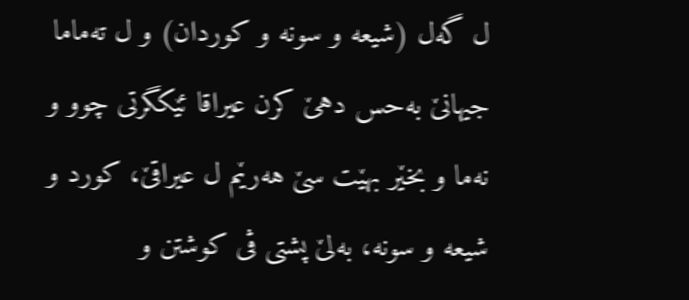ل گه‌ل (شیعه‌ و سونه‌ و كوردان) و ل ته‌ماما جیهانێ به‌حس دهێ كرن عیراقا ئێكگرتی چوو و نه‌ما و بخێر بهێت سێ هه‌رێم ل عیراقێ، كورد و شیعه‌ و سونه‌، به‌لێ پشتی ڤی كوشتن و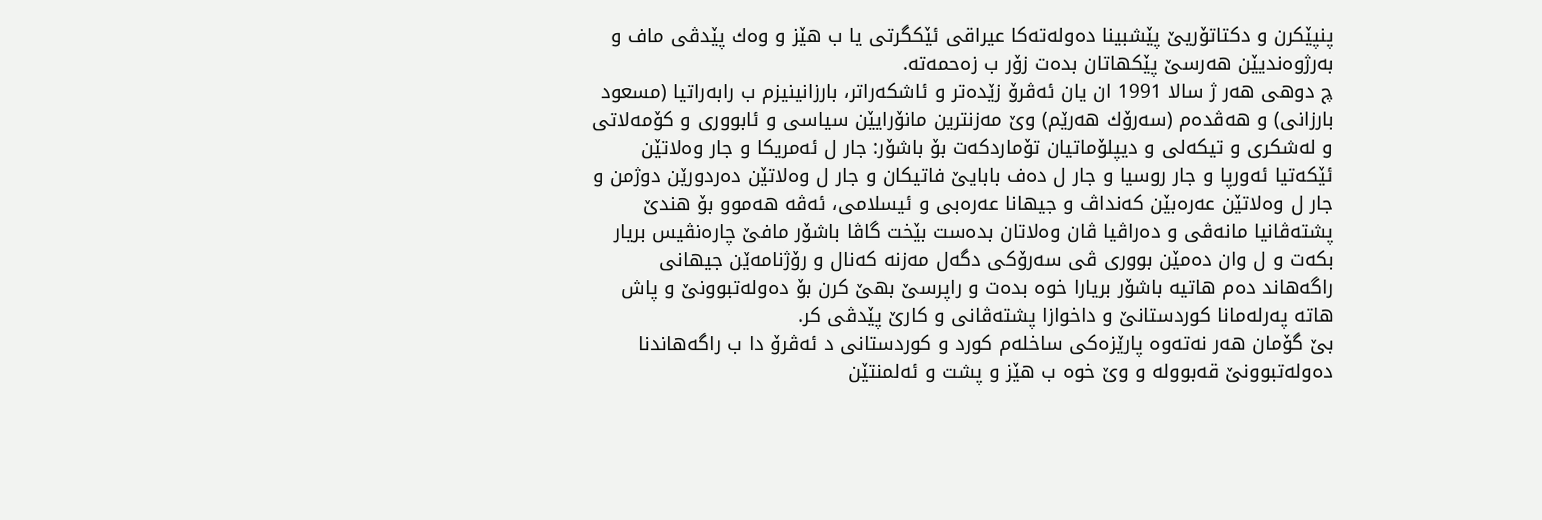پنپێكرن و دكتاتۆریێ پێشبینا ده‌وله‌ته‌كا عیراقی ئێكگرتی یا ب هێز و وه‌ك پێدڤی ماف و به‌رژوه‌ندیێن هه‌رسێ پێكهاتان بده‌ت زۆر ب زه‌حمه‌ته‌.
چ دوهی هه‌ر ژ سالا 1991 ان یان ئه‌ڤرۆ زێده‌تر و ئاشكه‌راتر، بارزانینیزم ب رابه‌راتیا (مسعود بارزانی) و هه‌ڤده‌م (سه‌رۆك هه‌رێم) وێ مه‌زنترین مانۆرایێن سیاسی و ئابووری و كۆمه‌لاتی و له‌شكری و تیكه‌لی و دیپلۆماتیان تۆماردكه‌ت بۆ باشۆر: جار ل ئه‌مریكا و جار وه‌لاتێن ئێكه‌تیا ئه‌ورپا و جار روسیا و جار ل ده‌ف بابایێ فاتیكان و جار ل وه‌لاتێن ده‌ردورێن دوژمن و جار ل وه‌لاتێن عه‌ره‌بێن كه‌نداڤ و جیهانا عه‌ره‌بی و ئیسلامی، ئه‌ڤه‌ هه‌موو بۆ هندێ پشته‌ڤانیا مانه‌ڤی و ده‌راڤیا ڤان وه‌لاتان بده‌ست بێخت گاڤا باشۆر مافێ چاره‌نڤیس بریار بكه‌ت و ل وان ده‌مێن بووری ڤی سه‌رۆكی دگه‌ل مه‌زنه‌ كه‌نال و رۆژنامه‌ێن جیهانی راگه‌هاند ده‌م هاتیه‌ باشۆر بریارا خوه‌ بده‌ت و راپرسێ بهێ كرن بۆ ده‌وله‌تبوونێ و پاش هاته‌ په‌رله‌مانا كوردستانێ و داخوازا پشته‌ڤانی و كارێ پێدڤی كر.
بێ گۆمان هه‌ر نه‌ته‌وه‌ پارێزه‌كی ساخله‌م كورد و كوردستانی د ئه‌ڤرۆ دا ب راگه‌هاندنا ده‌وله‌تبوونێ قه‌بووله‌ و وێ خوه‌ ب هێز و پشت و ئه‌لمنتێن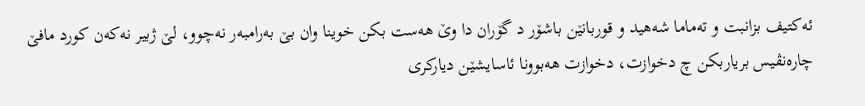ئه‌كتیف بزانبت و ته‌ماما شه‌هید و قوربانێن باشۆر د گۆران دا وێ هه‌ست بكن خوینا وان بێ به‌رامبه‌ر نه‌چوو، لێ ژبیر نه‌كه‌ن كورد مافێ چاره‌نڤیس بریاربكن چ دخوازت، دخوازت هه‌بوونا ئاسایشێن دیاركری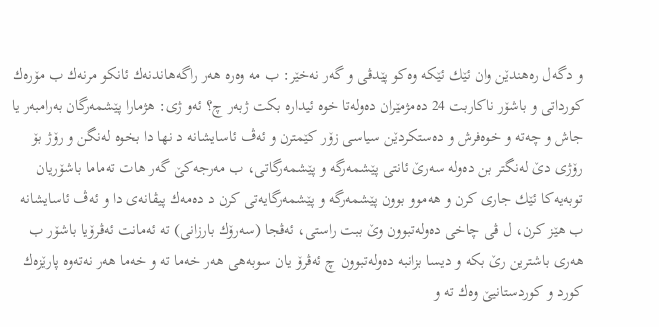و دگه‌ل ره‌هندێن وان ئێك ئێكه‌ وه‌كو پێدڤی و گه‌ر نه‌خێر: ب مه‌ وه‌ره‌ هه‌ر راگه‌هاندنه‌ك ئانكو مرنه‌ك ب مۆره‌ك كورداتی و باشۆر ناكاربت 24 ده‌مژمێران ده‌وله‌تا خوه‌ ئیداره‌ بكت ژبه‌ر چ؟ ئه‌و ژی: هژمارا پێشمه‌رگان به‌رامبه‌ر یا جاش و چه‌ته‌ و خوه‌فرش و ده‌ستكردێن سیاسی زۆر كێمترن و ئه‌ڤ ئاسایشانه‌ د نها دا بخوه‌ له‌نگن و رۆژ بۆ رۆژی دێ له‌نگتر بن ده‌وله‌ سه‌رێ ئانتی پێشمه‌رگه‌ و پێشمه‌رگاتی، ب مه‌رجه‌كێ گه‌ر هات ته‌ماما باشۆریان توبه‌یه‌كا ئێك جاری كرن و هه‌موو بوون پێشمه‌رگه‌ و پێشمه‌رگایه‌تی كرن د ده‌مه‌ك پیڤانه‌ی دا و ئه‌ڤ ئاسایشانه‌ ب هێز كرن، ل ڤی چاخی ده‌وله‌تبوون وێ ببت راستی، ئه‌ڤجا (سه‌رۆك بارزانی) ته‌ ئه‌مانت ئه‌ڤرۆیا باشۆر ب هه‌ری باشترین رێ بكه‌ و دیسا بزانبه‌ ده‌وله‌تبوون چ ئه‌ڤرۆ یان سوبه‌هی هه‌ر خه‌ما ته‌ و خه‌ما هه‌ر نه‌ته‌وه‌ پارێزه‌ك كورد و كوردستانیێ وه‌ك ته‌ و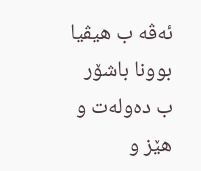ئه‌ڤه‌ ب هیڤیا بوونا باشۆر ب ده‌وله‌ت و هێز و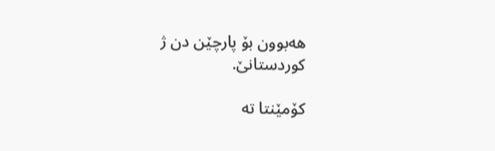هه‌بوون بۆ پارچێن دن ژ كوردستانێ.

کۆمێنتا تە